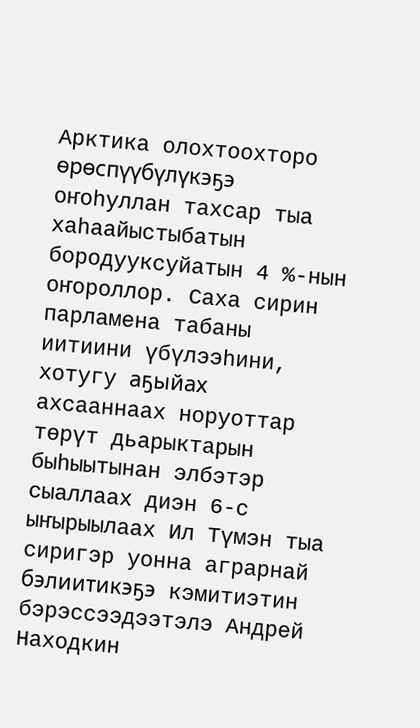Арктика олохтоохторо өрөспүүбүлүкэҕэ оҥоһуллан тахсар тыа хаһаайыстыбатын бородууксуйатын 4 %-нын оҥороллор. Саха сирин парламена табаны иитиини үбүлээһини, хотугу аҕыйах ахсааннаах норуоттар төрүт дьарыктарын быһыытынан элбэтэр сыаллаах диэн 6-с ыҥырыылаах Ил Түмэн тыа сиригэр уонна аграрнай бэлиитикэҕэ кэмитиэтин бэрэссээдээтэлэ Андрей Находкин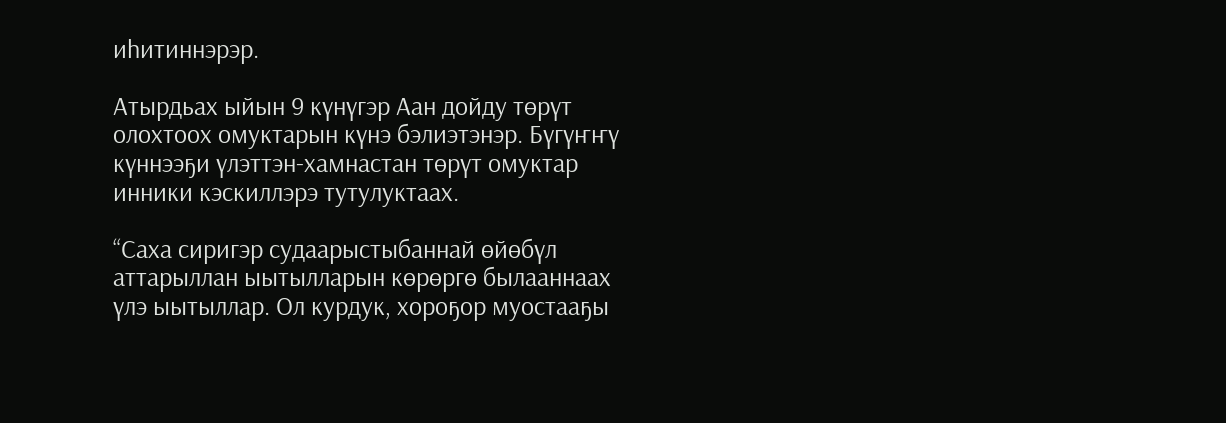иһитиннэрэр.

Атырдьах ыйын 9 күнүгэр Аан дойду төрүт олохтоох омуктарын күнэ бэлиэтэнэр. Бүгүҥҥү күннээҕи үлэттэн-хамнастан төрүт омуктар инники кэскиллэрэ тутулуктаах.

“Саха сиригэр судаарыстыбаннай өйөбүл аттарыллан ыытылларын көрөргө былааннаах үлэ ыытыллар. Ол курдук, хороҕор муостааҕы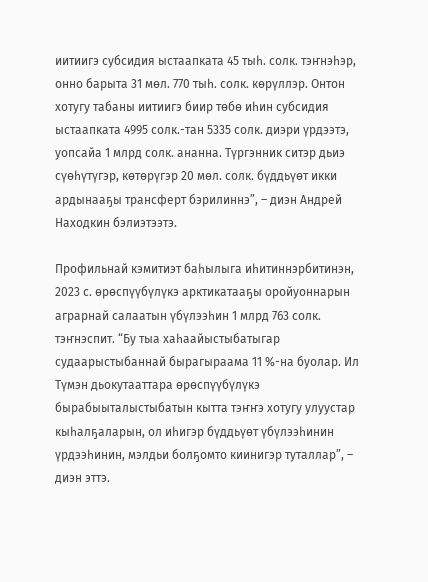иитиигэ субсидия ыстаапката 45 тыһ. солк. тэҥнэһэр, онно барыта 31 мөл. 770 тыһ. солк. көрүллэр. Онтон хотугу табаны иитиигэ биир төбө иһин субсидия ыстаапката 4995 солк.-тан 5335 солк. диэри үрдээтэ, уопсайа 1 млрд солк. ананна. Түргэнник ситэр дьиэ сүөһүтүгэр, көтөрүгэр 20 мөл. солк. бүддьүөт икки ардынааҕы трансферт бэрилиннэ”, – диэн Андрей Находкин бэлиэтээтэ.

Профильнай кэмитиэт баһылыга иһитиннэрбитинэн, 2023 с. өрөспүүбүлүкэ арктикатааҕы оройуоннарын аграрнай салаатын үбүлээһин 1 млрд 763 солк. тэҥнэспит. “Бу тыа хаһаайыстыбатыгар судаарыстыбаннай бырагыраама 11 %-на буолар. Ил Түмэн дьокутааттара өрөспүүбүлүкэ бырабыыталыстыбатын кытта тэҥҥэ хотугу улуустар кыһалҕаларын, ол иһигэр бүддьүөт үбүлээһинин үрдээһинин, мэлдьи болҕомто киинигэр туталлар”, – диэн эттэ.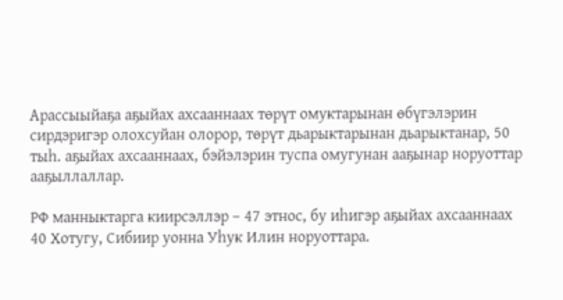Арассыыйаҕа аҕыйах ахсааннаах төрүт омуктарынан өбүгэлэрин сирдэригэр олохсуйан олорор, төрүт дьарыктарынан дьарыктанар, 50 тыһ. аҕыйах ахсааннаах, бэйэлэрин туспа омугунан ааҕынар норуоттар ааҕыллаллар.

РФ манныктарга киирсэллэр – 47 этнос, бу иһигэр аҕыйах ахсааннаах 40 Хотугу, Сибиир уонна Уһук Илин норуоттара.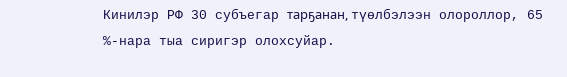Кинилэр РФ 30 субъегар тарҕанан, түөлбэлээн олороллор, 65 %-нара тыа сиригэр олохсуйар.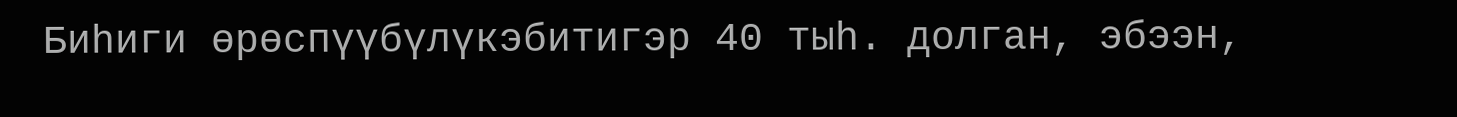Биһиги өрөспүүбүлүкэбитигэр 40 тыһ. долган, эбээн,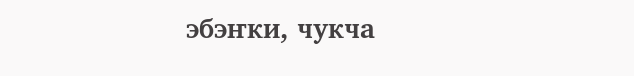эбэҥки, чукча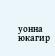уонна юкагир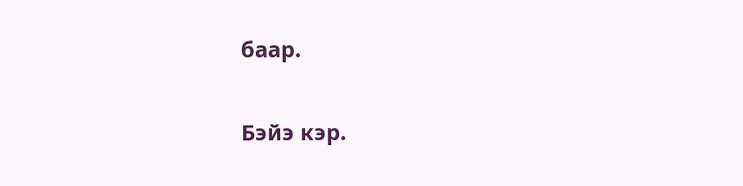баар.

Бэйэ кэр.